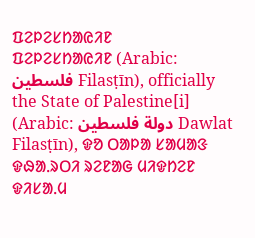ᱯᱮᱞᱮᱥᱴᱟᱭᱤᱱ
ᱯᱮᱞᱮᱥᱴᱟᱭᱤᱱ (Arabic: فلسطين Filasṭīn), officially the State of Palestine[i] (Arabic: دولة فلسطين Dawlat Filasṭīn), ᱫᱚ ᱛᱟᱞᱟ ᱥᱟᱢᱟᱝ ᱫᱷᱟᱹᱨᱛᱤ ᱨᱮᱱᱟᱜ ᱢᱤᱫᱴᱮᱱ ᱫᱤᱥᱟᱹᱢ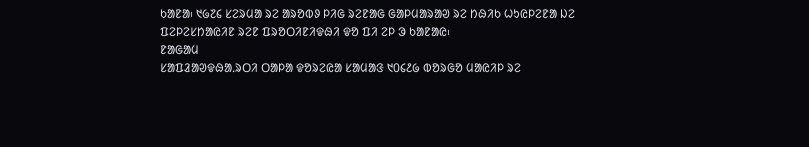ᱠᱟᱱᱟ᱾ ᱑᱙᱗᱔ ᱥᱮᱨᱢᱟ ᱨᱮ ᱟᱨᱚᱵᱽ ᱞᱤᱜ ᱨᱮᱱᱟᱜ ᱜᱟᱞᱢᱟᱨᱟᱣ ᱨᱮ ᱴᱷᱤᱠ ᱦᱩᱭᱞᱮᱱᱟ ᱡᱮ ᱯᱮᱞᱮᱥᱴᱟᱭᱤᱱ ᱨᱮᱱ ᱯᱨᱚᱛᱤᱱᱤᱫᱷᱤ ᱫᱚ ᱯᱤ ᱮᱞ ᱳ ᱠᱟᱱᱟᱭ᱾
ᱱᱟᱜᱟᱢ
ᱥᱟᱯᱲᱟᱣᱫᱷᱟᱹᱨᱛᱤ ᱛᱟᱞᱟ ᱫᱚᱨᱮᱭᱟ ᱥᱟᱢᱟᱝ ᱑᱐᱔᱒᱙ ᱵᱚᱨᱜᱚ ᱢᱟᱭᱤᱞ ᱨᱮ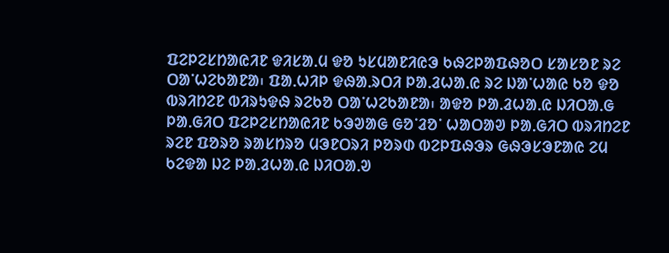ᱯᱮᱞᱮᱥᱴᱟᱭᱤᱱ ᱫᱤᱥᱟᱹᱢ ᱫᱚ ᱩᱥᱢᱟᱱᱤᱭᱳ ᱠᱷᱮᱞᱟᱯᱷᱚᱛ ᱥᱟᱥᱚᱱ ᱨᱮ ᱛᱟᱸᱦᱮᱠᱟᱱᱟ᱾ ᱯᱟᱹᱦᱤᱞ ᱫᱷᱟᱹᱨᱛᱤ ᱞᱟᱹᱲᱦᱟᱹᱭ ᱨᱮ ᱡᱟᱸᱦᱟᱭ ᱠᱚ ᱫᱚ ᱵᱨᱤᱴᱮᱱ ᱵᱤᱨᱩᱫᱷ ᱨᱮᱠᱚ ᱛᱟᱸᱦᱮᱠᱟᱱᱟ᱾ ᱟᱫᱚ ᱞᱟᱹᱲᱦᱟᱹᱭ ᱡᱤᱛᱟᱹᱜ ᱞᱟᱹᱜᱤᱛ ᱯᱮᱞᱮᱥᱴᱟᱭᱤᱱ ᱠᱳᱣᱟᱜ ᱜᱚᱸᱲᱚᱸ ᱦᱟᱛᱟᱣ ᱞᱟᱹᱜᱤᱛ ᱵᱨᱤᱴᱮᱱ ᱨᱮᱱ ᱯᱚᱨᱚ ᱨᱟᱥᱴᱨᱚ ᱢᱳᱱᱛᱨᱤ ᱞᱚᱨᱰ ᱵᱮᱞᱯᱷᱳᱨ ᱜᱷᱳᱥᱳᱱᱟᱭ ᱮᱢ ᱠᱮᱫᱟ ᱡᱮ ᱞᱟᱹᱲᱦᱟᱹᱭ ᱡᱤᱛᱟᱹᱣ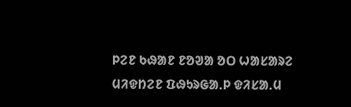ᱞᱮᱱ ᱠᱷᱟᱱ ᱱᱚᱣᱟ ᱚᱛ ᱦᱟᱥᱟᱨᱮ ᱢᱤᱫᱴᱮᱱ ᱯᱷᱩᱨᱜᱟᱹᱞ ᱫᱤᱥᱟᱹᱢ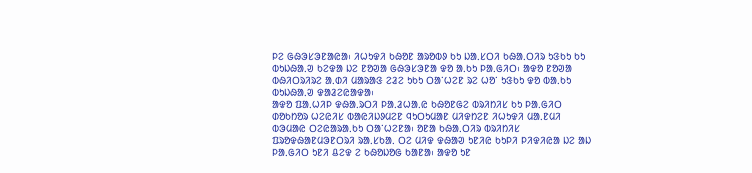ᱞᱮ ᱜᱷᱳᱥᱳᱱᱟᱭᱟ᱾ ᱤᱦᱩᱫᱤ ᱠᱷᱚᱱ ᱟᱨᱚᱵᱽ ᱠᱩ ᱡᱟᱹᱥᱛᱤ ᱠᱷᱟᱹᱛᱤᱨ ᱩᱝᱠᱩ ᱠᱩ ᱵᱩᱡᱷᱟᱹᱣ ᱠᱮᱫᱟ ᱡᱮ ᱱᱚᱣᱟ ᱜᱷᱳᱥᱳᱱᱟ ᱫᱚ ᱟᱹᱠᱩ ᱞᱟᱹᱜᱤᱛ᱾ ᱟᱫᱚ ᱱᱚᱣᱟ ᱵᱷᱤᱛᱨᱤᱨᱮ ᱟᱹᱰᱤ ᱢᱟᱨᱟᱝ ᱮᱲᱮ ᱩᱠᱩ ᱛᱟᱸᱦᱮᱱ ᱨᱮ ᱦᱚᱸ ᱩᱝᱠᱩ ᱫᱚ ᱵᱟᱹᱠᱩ ᱵᱩᱡᱷᱟᱹᱣ ᱫᱟᱲᱮᱭᱟᱫᱟ᱾
ᱟᱫᱚ ᱯᱟᱹᱦᱤᱞ ᱫᱷᱟᱹᱨᱛᱤ ᱞᱟᱹᱲᱦᱟᱹᱭ ᱠᱷᱚᱱᱜᱮ ᱵᱨᱤᱴᱤᱥ ᱠᱩ ᱞᱟᱹᱜᱤᱛ ᱰᱚᱠᱴᱚᱨ ᱦᱮᱭᱤᱥ ᱵᱟᱭᱤᱡᱽᱢᱮᱱ ᱧᱩᱛᱩᱢᱟᱱ ᱢᱤᱫᱴᱮᱱ ᱤᱦᱩᱫᱤ ᱢᱟᱹᱱᱢᱤ ᱵᱳᱢᱟᱭ ᱛᱮᱭᱟᱨᱟᱹᱠᱩ ᱛᱟᱸᱦᱮᱱᱟ᱾ ᱚᱱᱟ ᱠᱷᱟᱹᱛᱤᱨ ᱵᱨᱤᱴᱤᱥ ᱯᱨᱚᱫᱷᱟᱱᱢᱳᱱᱛᱨᱤ ᱨᱟᱹᱥᱠᱟᱹ ᱛᱮ ᱢᱤᱫ ᱫᱷᱟᱣ ᱩᱱᱤᱭ ᱠᱩᱞᱤ ᱞᱤᱫᱤᱭᱟ ᱡᱮ ᱟᱡ ᱞᱟᱹᱜᱤᱛ ᱩᱱᱤ ᱪᱮᱫ ᱮ ᱠᱷᱚᱡᱚᱜ ᱠᱟᱱᱟ᱾ ᱟᱫᱚ ᱩᱱ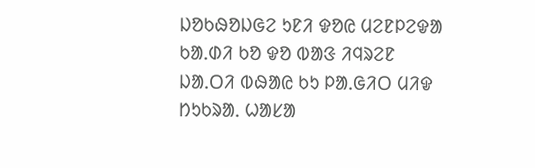ᱡᱚᱠᱷᱚᱡᱜᱮ ᱩᱱᱤ ᱫᱚᱭ ᱢᱮᱱᱞᱮᱫᱟ ᱠᱟᱹᱰᱤ ᱠᱚ ᱫᱚ ᱵᱟᱝ ᱤᱧᱨᱮᱱ ᱡᱟᱹᱛᱤ ᱵᱷᱟᱭ ᱠᱩ ᱞᱟᱹᱜᱤᱛ ᱢᱤᱫ ᱴᱩᱠᱨᱟᱹ ᱦᱟᱥᱟ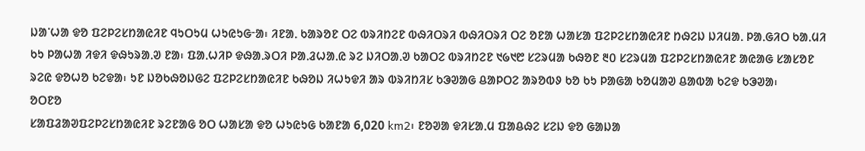ᱡᱟᱸᱦᱟ ᱫᱚ ᱯᱮᱞᱮᱥᱴᱟᱭᱤᱱ ᱧᱩᱛᱩᱢ ᱦᱩᱭᱩᱜᱼᱟ᱾ ᱤᱱᱟᱹ ᱠᱟᱨᱚᱱ ᱛᱮ ᱵᱨᱤᱴᱮᱱ ᱵᱷᱤᱛᱨᱤ ᱵᱷᱤᱛᱨᱤ ᱛᱮ ᱚᱱᱟ ᱦᱟᱥᱟ ᱯᱮᱞᱮᱥᱴᱟᱭᱤᱱ ᱴᱷᱮᱡ ᱡᱤᱢᱟᱹ ᱞᱟᱹᱜᱤᱛ ᱠᱟᱹᱢᱤ ᱠᱩ ᱞᱟᱦᱟ ᱤᱫᱤ ᱫᱷᱩᱨᱟᱹᱣ ᱱᱟ᱾ ᱯᱟᱹᱦᱤᱞ ᱫᱷᱟᱹᱨᱛᱤ ᱞᱟᱹᱲᱦᱟᱹᱭ ᱨᱮ ᱡᱤᱛᱟᱹᱣ ᱠᱟᱛᱮ ᱵᱨᱤᱴᱮᱱ ᱑᱙᱑᱘ ᱥᱮᱨᱢᱟ ᱠᱷᱚᱱ ᱓᱐ ᱥᱮᱨᱢᱟ ᱯᱮᱞᱮᱥᱴᱟᱭᱤᱱ ᱟᱭᱟᱜ ᱥᱟᱥᱚᱱ ᱨᱮᱭ ᱫᱚᱦᱚ ᱠᱮᱫᱟ᱾ ᱩᱱ ᱡᱚᱠᱷᱚᱡᱜᱮ ᱯᱮᱞᱮᱥᱴᱟᱭᱤᱱ ᱠᱷᱚᱡ ᱤᱦᱩᱫᱤ ᱟᱨ ᱵᱨᱤᱴᱤᱥ ᱠᱳᱣᱟᱜ ᱪᱟᱞᱛᱮ ᱟᱨᱚᱵᱽ ᱠᱚ ᱠᱩ ᱞᱟᱜᱟ ᱠᱚᱢᱟᱣ ᱪᱟᱵᱟ ᱠᱮᱫ ᱠᱳᱣᱟ᱾
ᱚᱛᱱᱚ
ᱥᱟᱯᱲᱟᱣᱯᱮᱞᱮᱥᱴᱟᱭᱤᱱ ᱨᱮᱱᱟᱜ ᱚᱛ ᱦᱟᱥᱟ ᱫᱚ ᱦᱩᱭᱩᱜ ᱠᱟᱱᱟ 6,020 km2᱾ ᱱᱚᱣᱟ ᱫᱤᱥᱟᱹᱢ ᱯᱟᱪᱷᱮ ᱥᱮᱡ ᱫᱚ ᱜᱟᱡᱟ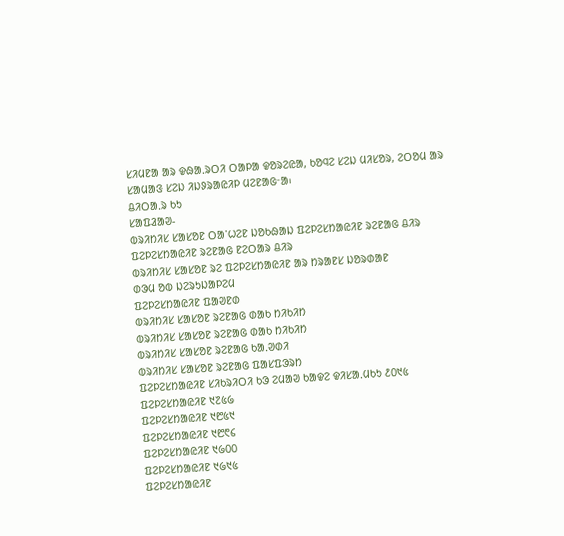ᱥᱤᱢᱱᱟ ᱟᱨ ᱫᱷᱟᱹᱨᱛᱤ ᱛᱟᱞᱟ ᱫᱚᱨᱮᱭᱟ, ᱠᱚᱧᱮ ᱥᱮᱡ ᱢᱤᱥᱚᱨ, ᱮᱛᱚᱢ ᱟᱨ ᱥᱟᱢᱟᱝ ᱥᱮᱡ ᱤᱡᱽᱨᱟᱭᱤᱞ ᱢᱮᱱᱟᱜᱼᱟ᱾
ᱪᱤᱛᱟᱹᱨ ᱠᱩ
ᱥᱟᱯᱲᱟᱣ-
ᱵᱨᱤᱴᱤᱥ ᱥᱟᱥᱚᱱ ᱛᱟᱸᱦᱮᱱ ᱡᱚᱠᱷᱟᱡ ᱯᱮᱞᱮᱥᱴᱟᱭᱤᱱ ᱨᱮᱱᱟᱜ ᱪᱤᱨ
ᱯᱮᱞᱮᱥᱴᱟᱭᱤᱱ ᱨᱮᱱᱟᱜ ᱱᱮᱛᱟᱨ ᱪᱤᱨ
ᱵᱨᱤᱴᱤᱥ ᱥᱟᱥᱚᱱ ᱨᱮ ᱯᱮᱞᱮᱥᱴᱟᱭᱤᱱ ᱟᱨ ᱴᱨᱟᱱᱥ ᱡᱚᱨᱰᱟᱱ
ᱰᱳᱢ ᱚᱵ ᱡᱮᱨᱩᱡᱟᱞᱮᱢ
ᱯᱮᱞᱮᱥᱴᱟᱭᱤᱱ ᱯᱟᱣᱱᱰ
ᱵᱨᱤᱴᱤᱥ ᱥᱟᱥᱚᱱ ᱨᱮᱱᱟᱜ ᱰᱟᱠ ᱴᱤᱠᱤᱴ
ᱵᱨᱤᱴᱤᱥ ᱥᱟᱥᱚᱱ ᱨᱮᱱᱟᱜ ᱰᱟᱠ ᱴᱤᱠᱤᱴ
ᱵᱨᱤᱴᱤᱥ ᱥᱟᱥᱚᱱ ᱨᱮᱱᱟᱜ ᱠᱟᱹᱣᱰᱤ
ᱵᱨᱤᱴᱤᱥ ᱥᱟᱥᱚᱱ ᱨᱮᱱᱟᱜ ᱯᱟᱥᱯᱳᱨᱴ
ᱯᱮᱞᱮᱥᱴᱟᱭᱤᱱ ᱥᱤᱠᱨᱤᱛᱤ ᱠᱳ ᱮᱢᱟᱣ ᱠᱟᱫᱮ ᱫᱤᱥᱟᱹᱢᱠᱩ ᱒᱐᱑᱕
ᱯᱮᱞᱮᱥᱴᱟᱭᱤᱱ ᱑᱗᱕᱙
ᱯᱮᱞᱮᱥᱴᱟᱭᱤᱱ ᱑᱘᱕᱑
ᱯᱮᱞᱮᱥᱴᱟᱭᱤᱱ ᱑᱘᱖᱔
ᱯᱮᱞᱮᱥᱴᱟᱭᱤᱱ ᱑᱙᱐᱐
ᱯᱮᱞᱮᱥᱴᱟᱭᱤᱱ ᱑᱙᱑᱕
ᱯᱮᱞᱮᱥᱴᱟᱭᱤᱱ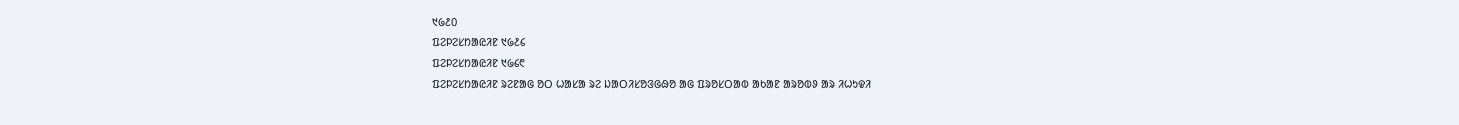᱑᱙᱒᱐
ᱯᱮᱞᱮᱥᱴᱟᱭᱤᱱ ᱑᱙᱒᱔
ᱯᱮᱞᱮᱥᱴᱟᱭᱤᱱ ᱑᱙᱔᱖
ᱯᱮᱞᱮᱥᱴᱟᱭᱤᱱ ᱨᱮᱱᱟᱜ ᱚᱛ ᱦᱟᱥᱟ ᱨᱮ ᱡᱟᱛᱤᱥᱚᱝᱜᱷᱚ ᱟᱜ ᱯᱨᱚᱥᱛᱟᱵ ᱟᱠᱟᱱ ᱟᱨᱚᱵᱽ ᱟᱨ ᱤᱦᱩᱫᱤ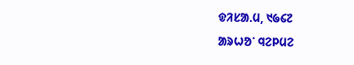ᱫᱤᱥᱟᱹᱢ, ᱑᱙᱔᱗
ᱟᱨᱦᱚᱸ ᱧᱮᱞᱢᱮ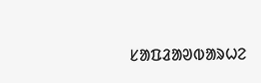ᱥᱟᱯᱲᱟᱣᱵᱟᱨᱦᱮ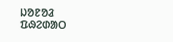ᱡᱚᱱᱚᱲ
ᱯᱷᱮᱰᱟᱛ